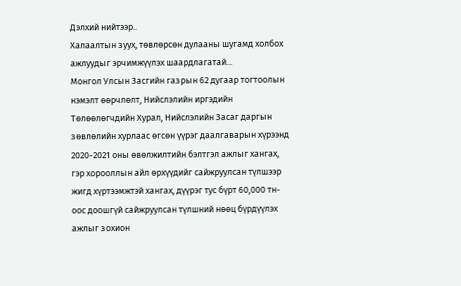Дэлхий нийтээр..
Халаалтын зуух, төвлөрсөн дулааны шугамд холбох ажлуудыг эрчимжүүлэх шаардлагатай...
Монгол Улсын Засгийн газрын 62 дугаар тогтоолын нэмэлт өөрчлөлт, Нийслэлийн иргэдийн Төлөөлөгчдийн Хурал, Нийслэлийн Засаг даргын зөвлөлийн хурлаас өгсөн үүрэг даалгаварын хүрээнд 2020-2021 оны өвөлжилтийн бэлтгэл ажлыг хангах, гэр хорооллын айл өрхүүдийг сайжруулсан түлшээр жигд хүртээмжтэй хангах, дүүрэг тус бүрт 60,000 тн-оос доошгүй сайжруулсан түлшний нөөц бүрдүүлэх ажлыг зохион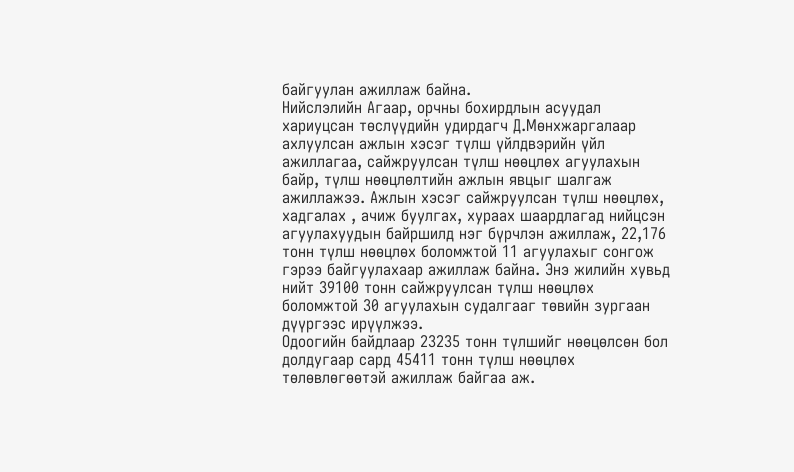байгуулан ажиллаж байна.
Нийслэлийн Агаар, орчны бохирдлын асуудал хариуцсан төслүүдийн удирдагч Д.Мөнхжаргалаар ахлуулсан ажлын хэсэг түлш үйлдвэрийн үйл ажиллагаа, сайжруулсан түлш нөөцлөх агуулахын байр, түлш нөөцлөлтийн ажлын явцыг шалгаж ажиллажээ. Ажлын хэсэг сайжруулсан түлш нөөцлөх, хадгалах , ачиж буулгах, хураах шаардлагад нийцсэн агуулахуудын байршилд нэг бүрчлэн ажиллаж, 22,176 тонн түлш нөөцлөх боломжтой 11 агуулахыг сонгож гэрээ байгуулахаар ажиллаж байна. Энэ жилийн хувьд нийт 39100 тонн сайжруулсан түлш нөөцлөх боломжтой 30 агуулахын судалгааг төвийн зургаан дүүргээс ирүүлжээ.
Одоогийн байдлаар 23235 тонн түлшийг нөөцөлсөн бол долдугаар сард 45411 тонн түлш нөөцлөх төлөвлөгөөтэй ажиллаж байгаа аж.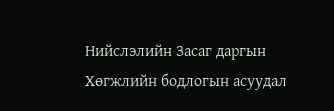Нийслэлийн Засаг даргын Хөгжлийн бодлогын асуудал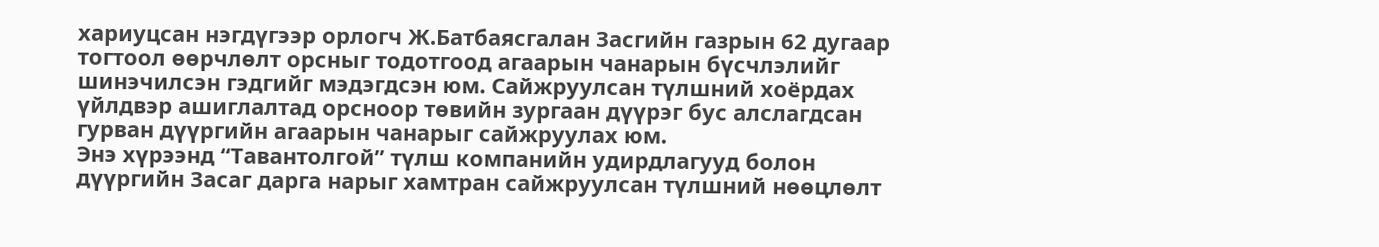хариуцсан нэгдүгээр орлогч Ж.Батбаясгалан Засгийн газрын 62 дугаар тогтоол өөрчлөлт орсныг тодотгоод агаарын чанарын бүсчлэлийг шинэчилсэн гэдгийг мэдэгдсэн юм. Сайжруулсан түлшний хоёрдах үйлдвэр ашиглалтад орсноор төвийн зургаан дүүрэг бус алслагдсан гурван дүүргийн агаарын чанарыг сайжруулах юм.
Энэ хүрээнд “Тавантолгой” түлш компанийн удирдлагууд болон дүүргийн Засаг дарга нарыг хамтран сайжруулсан түлшний нөөцлөлт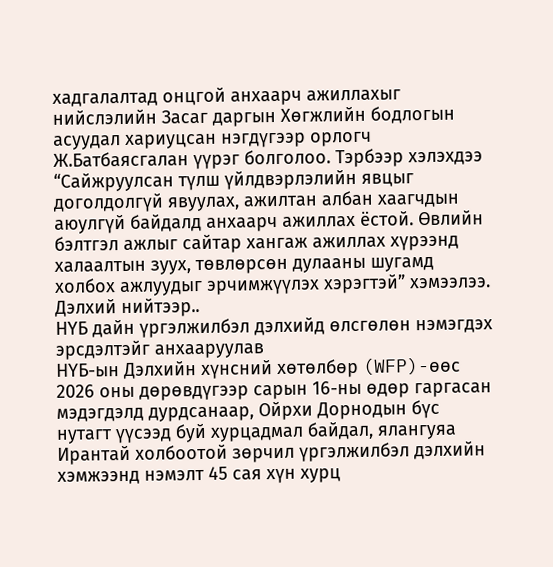хадгалалтад онцгой анхаарч ажиллахыг нийслэлийн Засаг даргын Хөгжлийн бодлогын асуудал хариуцсан нэгдүгээр орлогч Ж.Батбаясгалан үүрэг болголоо. Тэрбээр хэлэхдээ “Сайжруулсан түлш үйлдвэрлэлийн явцыг доголдолгүй явуулах, ажилтан албан хаагчдын аюулгүй байдалд анхаарч ажиллах ёстой. Өвлийн бэлтгэл ажлыг сайтар хангаж ажиллах хүрээнд халаалтын зуух, төвлөрсөн дулааны шугамд холбох ажлуудыг эрчимжүүлэх хэрэгтэй” хэмээлээ.
Дэлхий нийтээр..
НҮБ дайн үргэлжилбэл дэлхийд өлсгөлөн нэмэгдэх эрсдэлтэйг анхааруулав
НҮБ-ын Дэлхийн хүнсний хөтөлбөр (WFP)-өөс 2026 оны дөрөвдүгээр сарын 16-ны өдөр гаргасан мэдэгдэлд дурдсанаар, Ойрхи Дорнодын бүс нутагт үүсээд буй хурцадмал байдал, ялангуяа Ирантай холбоотой зөрчил үргэлжилбэл дэлхийн хэмжээнд нэмэлт 45 сая хүн хурц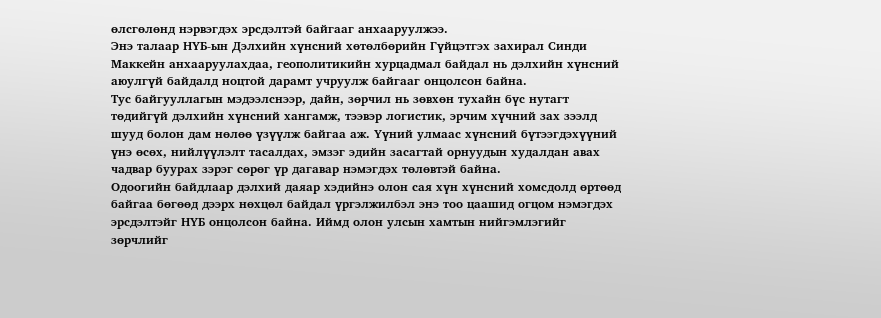өлсгөлөнд нэрвэгдэх эрсдэлтэй байгааг анхааруулжээ.
Энэ талаар НҮБ-ын Дэлхийн хүнсний хөтөлбөрийн Гүйцэтгэх захирал Синди Маккейн анхааруулахдаа, геополитикийн хурцадмал байдал нь дэлхийн хүнсний аюулгүй байдалд ноцтой дарамт учруулж байгааг онцолсон байна.
Тус байгууллагын мэдээлснээр, дайн, зөрчил нь зөвхөн тухайн бүс нутагт төдийгүй дэлхийн хүнсний хангамж, тээвэр логистик, эрчим хүчний зах зээлд шууд болон дам нөлөө үзүүлж байгаа аж. Үүний улмаас хүнсний бүтээгдэхүүний үнэ өсөх, нийлүүлэлт тасалдах, эмзэг эдийн засагтай орнуудын худалдан авах чадвар буурах зэрэг сөрөг үр дагавар нэмэгдэх төлөвтэй байна.
Одоогийн байдлаар дэлхий даяар хэдийнэ олон сая хүн хүнсний хомсдолд өртөөд байгаа бөгөөд дээрх нөхцөл байдал үргэлжилбэл энэ тоо цаашид огцом нэмэгдэх эрсдэлтэйг НҮБ онцолсон байна. Иймд олон улсын хамтын нийгэмлэгийг зөрчлийг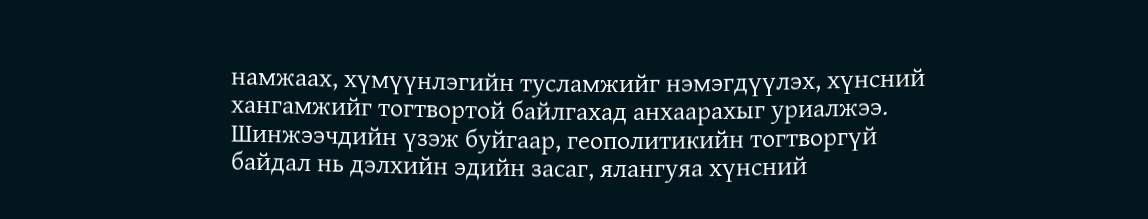намжаах, хүмүүнлэгийн тусламжийг нэмэгдүүлэх, хүнсний хангамжийг тогтвортой байлгахад анхаарахыг уриалжээ.
Шинжээчдийн үзэж буйгаар, геополитикийн тогтворгүй байдал нь дэлхийн эдийн засаг, ялангуяа хүнсний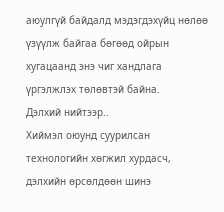аюулгүй байдалд мэдэгдэхүйц нөлөө үзүүлж байгаа бөгөөд ойрын хугацаанд энэ чиг хандлага үргэлжлэх төлөвтэй байна.
Дэлхий нийтээр..
Хиймэл оюунд суурилсан технологийн хөгжил хурдасч, дэлхийн өрсөлдөөн шинэ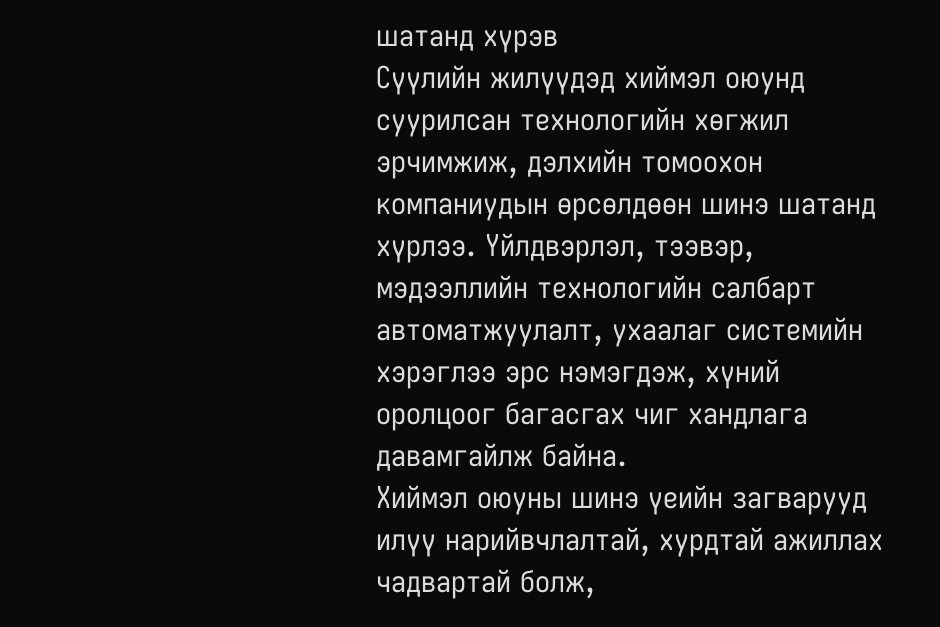шатанд хүрэв
Сүүлийн жилүүдэд хиймэл оюунд суурилсан технологийн хөгжил эрчимжиж, дэлхийн томоохон компаниудын өрсөлдөөн шинэ шатанд хүрлээ. Үйлдвэрлэл, тээвэр, мэдээллийн технологийн салбарт автоматжуулалт, ухаалаг системийн хэрэглээ эрс нэмэгдэж, хүний оролцоог багасгах чиг хандлага давамгайлж байна.
Хиймэл оюуны шинэ үеийн загварууд илүү нарийвчлалтай, хурдтай ажиллах чадвартай болж,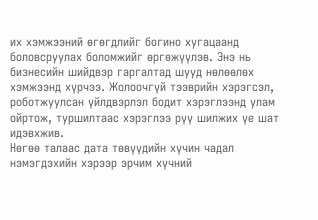их хэмжээний өгөгдлийг богино хугацаанд боловсруулах боломжийг өргөжүүлэв. Энэ нь бизнесийн шийдвэр гаргалтад шууд нөлөөлөх хэмжээнд хүрчээ. Жолоочгүй тээврийн хэрэгсэл, роботжуулсан үйлдвэрлэл бодит хэрэглээнд улам ойртож, туршилтаас хэрэглээ рүү шилжих үе шат идэвхжив.
Нөгөө талаас дата төвүүдийн хүчин чадал нэмэгдэхийн хэрээр эрчим хүчний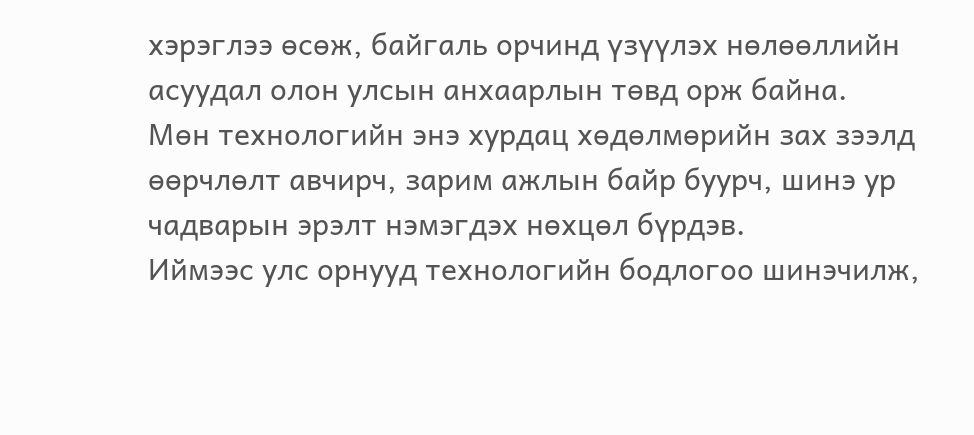хэрэглээ өсөж, байгаль орчинд үзүүлэх нөлөөллийн асуудал олон улсын анхаарлын төвд орж байна.
Мөн технологийн энэ хурдац хөдөлмөрийн зах зээлд өөрчлөлт авчирч, зарим ажлын байр буурч, шинэ ур чадварын эрэлт нэмэгдэх нөхцөл бүрдэв.
Иймээс улс орнууд технологийн бодлогоо шинэчилж,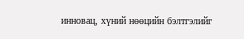инновац, хүний нөөцийн бэлтгэлийг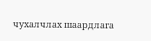чухалчлах шаардлага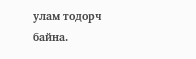улам тодорч байна.